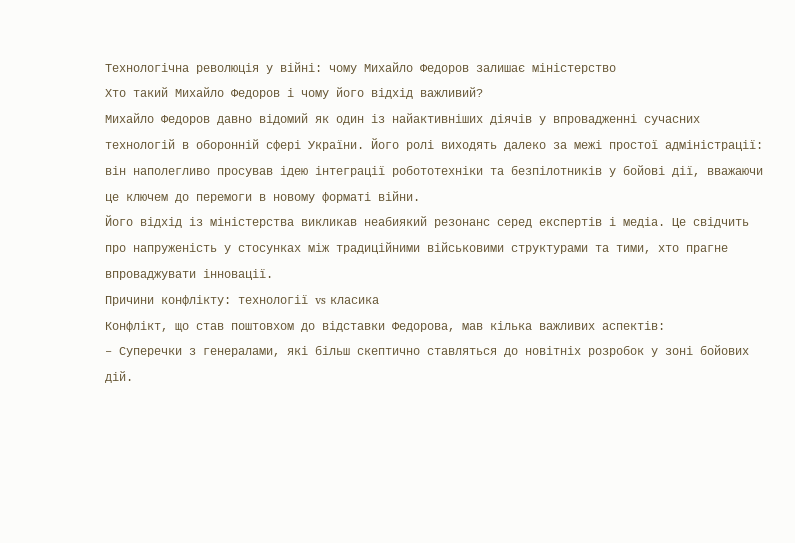Технологічна революція у війні: чому Михайло Федоров залишає міністерство
Хто такий Михайло Федоров і чому його відхід важливий?
Михайло Федоров давно відомий як один із найактивніших діячів у впровадженні сучасних технологій в оборонній сфері України. Його ролі виходять далеко за межі простої адміністрації: він наполегливо просував ідею інтеграції робототехніки та безпілотників у бойові дії, вважаючи це ключем до перемоги в новому форматі війни.
Його відхід із міністерства викликав неабиякий резонанс серед експертів і медіа. Це свідчить про напруженість у стосунках між традиційними військовими структурами та тими, хто прагне впроваджувати інновації.
Причини конфлікту: технології vs класика
Конфлікт, що став поштовхом до відставки Федорова, мав кілька важливих аспектів:
– Суперечки з генералами, які більш скептично ставляться до новітніх розробок у зоні бойових дій.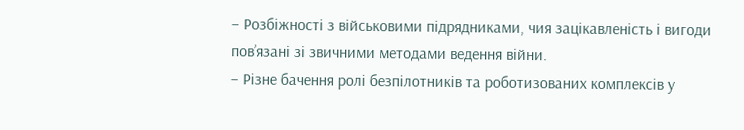– Розбіжності з військовими підрядниками, чия зацікавленість і вигоди пов’язані зі звичними методами ведення війни.
– Різне бачення ролі безпілотників та роботизованих комплексів у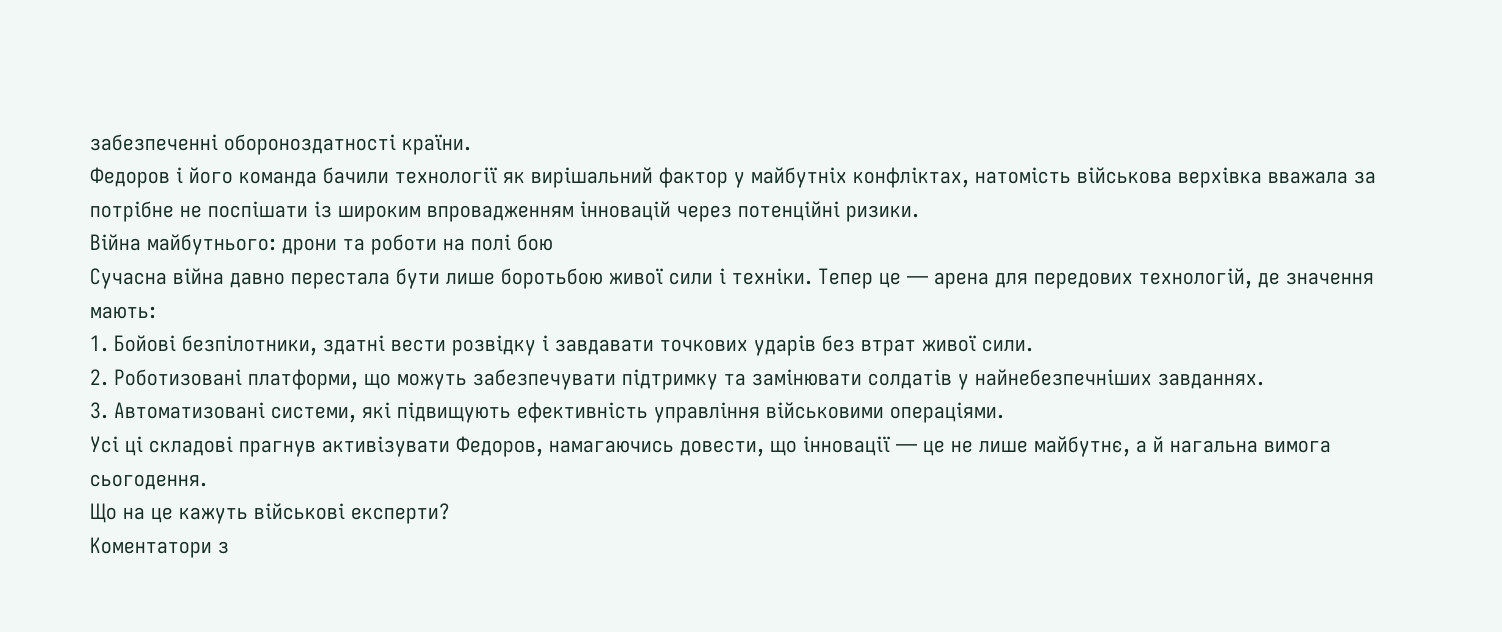забезпеченні обороноздатності країни.
Федоров і його команда бачили технології як вирішальний фактор у майбутніх конфліктах, натомість військова верхівка вважала за потрібне не поспішати із широким впровадженням інновацій через потенційні ризики.
Війна майбутнього: дрони та роботи на полі бою
Сучасна війна давно перестала бути лише боротьбою живої сили і техніки. Тепер це — арена для передових технологій, де значення мають:
1. Бойові безпілотники, здатні вести розвідку і завдавати точкових ударів без втрат живої сили.
2. Роботизовані платформи, що можуть забезпечувати підтримку та замінювати солдатів у найнебезпечніших завданнях.
3. Автоматизовані системи, які підвищують ефективність управління військовими операціями.
Усі ці складові прагнув активізувати Федоров, намагаючись довести, що інновації — це не лише майбутнє, а й нагальна вимога сьогодення.
Що на це кажуть військові експерти?
Коментатори з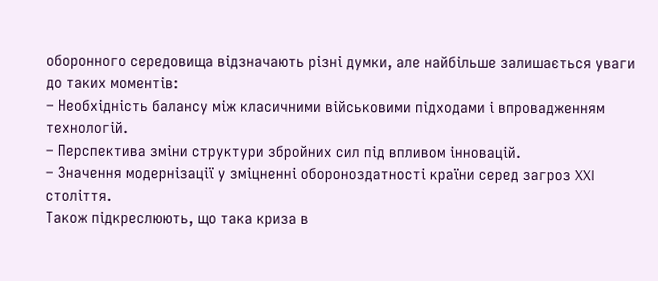оборонного середовища відзначають різні думки, але найбільше залишається уваги до таких моментів:
– Необхідність балансу між класичними військовими підходами і впровадженням технологій.
– Перспектива зміни структури збройних сил під впливом інновацій.
– Значення модернізації у зміцненні обороноздатності країни серед загроз XXI століття.
Також підкреслюють, що така криза в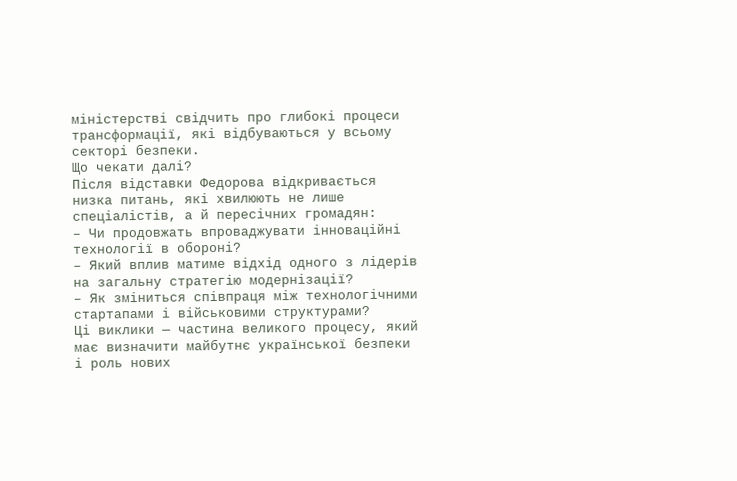міністерстві свідчить про глибокі процеси трансформації, які відбуваються у всьому секторі безпеки.
Що чекати далі?
Після відставки Федорова відкривається низка питань, які хвилюють не лише спеціалістів, а й пересічних громадян:
– Чи продовжать впроваджувати інноваційні технології в обороні?
– Який вплив матиме відхід одного з лідерів на загальну стратегію модернізації?
– Як зміниться співпраця між технологічними стартапами і військовими структурами?
Ці виклики — частина великого процесу, який має визначити майбутнє української безпеки і роль нових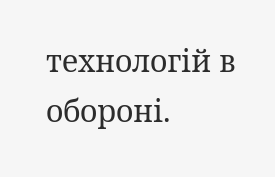технологій в обороні.